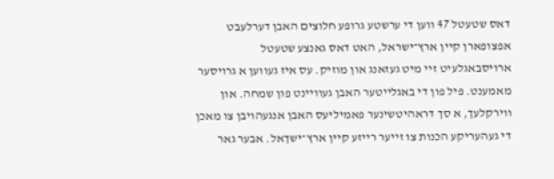דאס שטעטל 47 ווען די ערשטע גרופע חלוצים האבן דערלעבט אפצופארן קײן ארץ־ישראל, האט דאס גאנצע שטעטל ארויסבאגלעיט זײ מיט געזאנג און מוזיק. עס איז געווען א גרויסער מאמענט. פיל פון די באגלײטער האבן געװײנט פון שמחה. און װירקלעך, א סך דראהיטשינער פאמיליעס האבן אנגעהויבן צו מאכן די געהעריקע הכנות צו זײער רײזע קײן ארץ־ישךאל. אבער גאר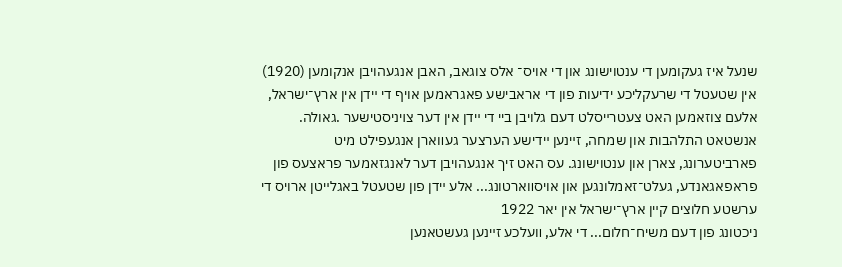שנעל איז געקומען די ענטוישונג און די אויס־ אלס צוגאב, האבן אנגעהויבן אנקומען (1920) אין שטעטל די שרעקליכע ידיעות פון די אראבישע פאגראמען אויף די ײדן אין ארץ־ישראל, אלעם צוזאמען האט צעטרײסלט דעם גלויבן ביי די ײדן אין דער צױניסטישער .גאולה. אנשטאט התלהבות און שמחה, זײנען ײדישע הערצער געװארן אנגעפילט מיט פארביטערונג, צארן און ענטוישונג. עס האט זיך אנגעהויבן דער לאנגזאמער פראצעס פון פראפאגאנדע, געלט־זאמלונגען און אויסװארטונג... אלע ײדן פון שטעטל באגלײטן ארויס די ערשטע חלוצים קײן ארץ־ישראל אין יאר 1922
ניכטונג פון דעם משיח־חלום... די אלע, װעלכע זײנען געשטאנען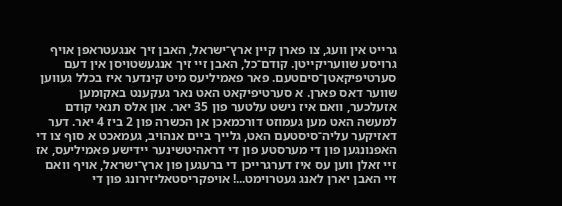גרײט אין װעג, צו פארן קײן ארץ־ישראל, האבן זיך אנגעטראפן אויף גרויסע שװעריקײטן. קודם־כל, האבן זײ זיך אנגעשטויסן אין דעם סערטיפיקאטן־סיםטעם. פאר פאמיליעס מיט קינדער איז בכלל געװען שװער דאס פארן. א סערטיפיקאט האט נאר געקענט באקומען אזעלכער, װאם איז נישט עלטער פון 35 יאר. און אלס תנאי קודם למעשה האט מען געמוזט דורכמאכן אן הכשרה פון 2 ביז 4 יאר. דער דאזיקער עליה־סיסטעם האט, גלײך בײם אנהויב, געמאכט א סוף צו די האפנונגען פון די מערסטע פון די דראהיטשינער ײדישע פאמיליעס, אז זײ זאלן װען עס איז דערגרײכן די ברעגען פון ארץ־ישראל, אויף װאם זײ האבן יארן לאנג געטרוימט...! אויפקריסטאליזירונג פון די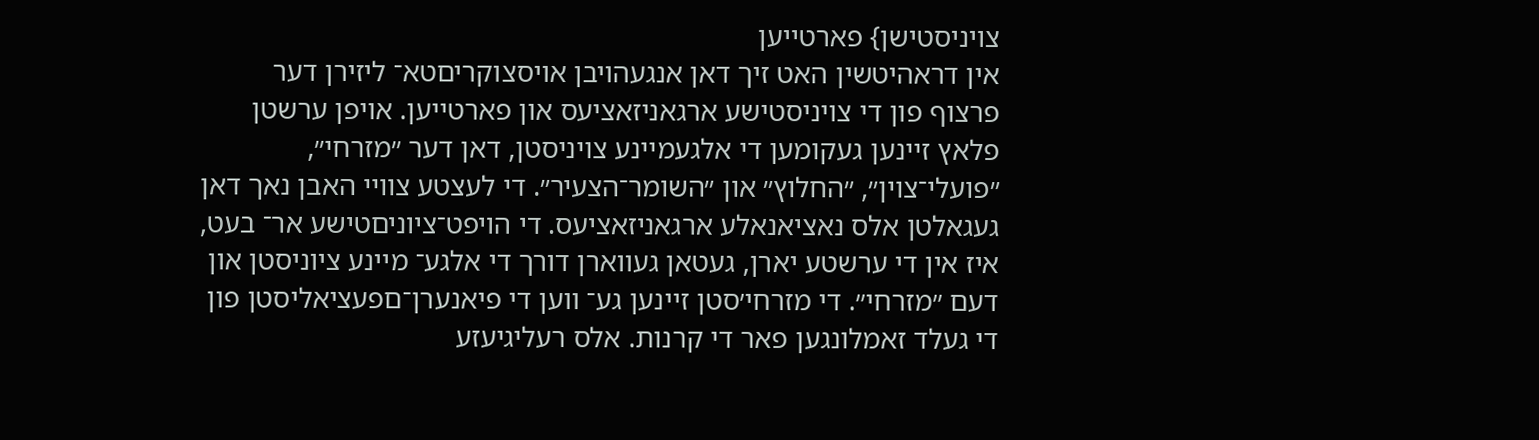צױניסטישן} פארטײען
אין דראהיטשין האט זיך דאן אנגעהויבן אויסצוקריםטא־ ליזירן דער פרצוף פון די צױניסטישע ארגאניזאציעס און פארטײען. אויפן ערשטן פלאץ זײנען געקומען די אלגעמײנע צױניסטן, דאן דער ״מזרחי״, ״פועלי־צױן״, ״החלוץ״ און ״השומר־הצעיר״. די לעצטע צװײ האבן נאך דאן געגאלטן אלס נאציאנאלע ארגאניזאציעס. די הויפט־ציוניםטישע אר־ בעט, איז אין די ערשטע יארן, געטאן געװארן דורך די אלגע־ מײנע ציוניסטן און דעם ״מזרחי״. די מזרחי׳סטן זײנען גע־ װען די פיאנערן־םפעציאליסטן פון די געלד זאמלונגען פאר די קרנות. אלס רעליגיעזע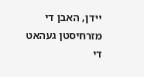ײדן, האבן די מזרחיסטן געהאט די